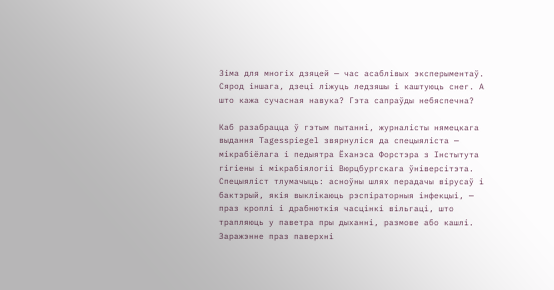Зіма для многіх дзяцей — час асаблівых эксперыментаў. Сярод іншага, дзеці ліжуць ледзяшы і каштуюць снег. А што кажа сучасная навука? Гэта сапраўды небяспечна?

Каб разабрацца ў гэтым пытанні, журналісты нямецкага выдання Tagesspiegel звярнуліся да спецыяліста — мікрабіёлага і педыятра Ёханэса Форстэра з Інстытута гігіены і мікрабіялогіі Вюрцбургскага ўніверсітэта.
Спецыяліст тлумачыць: асноўны шлях перадачы вірусаў і бактэрый, якія выклікаюць рэспіраторныя інфекцыі, — праз кроплі і драбнюткія часцінкі вільгаці, што трапляюць у паветра пры дыханні, размове або кашлі. Заражэнне праз паверхні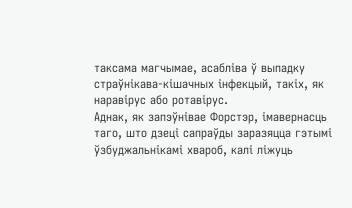таксама магчымае, асабліва ў выпадку страўнікава-кішачных інфекцый, такіх, як наравірус або ротавірус.
Аднак, як запэўнівае Форстэр, імавернасць таго, што дзеці сапраўды заразяцца гэтымі ўзбуджальнікамі хвароб, калі ліжуць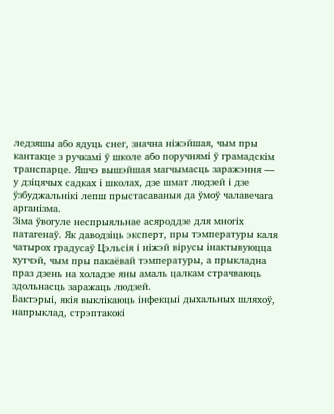ледзяшы або ядуць снег, значна ніжэйшая, чым пры кантакце з ручкамі ў школе або поручнямі ў грамадскім транспарце. Яшчэ вышэйшая магчымасць заражэння — у дзіцячых садках і школах, дзе шмат людзей і дзе ўзбуджальнікі лепш прыстасаваныя да ўмоў чалавечага арганізма.
Зіма ўвогуле неспрыяльнае асяроддзе для многіх патагенаў. Як даводзіць эксперт, пры тэмпературы каля чатырох градусаў Цэльсія і ніжэй вірусы інактывуюцца хутчэй, чым пры пакаёвай тэмпературы, а прыкладна праз дзень на холадзе яны амаль цалкам страчваюць здольнасць заражаць людзей.
Бактэрыі, якія выклікаюць інфекцыі дыхальных шляхоў, напрыклад, стрэптакокі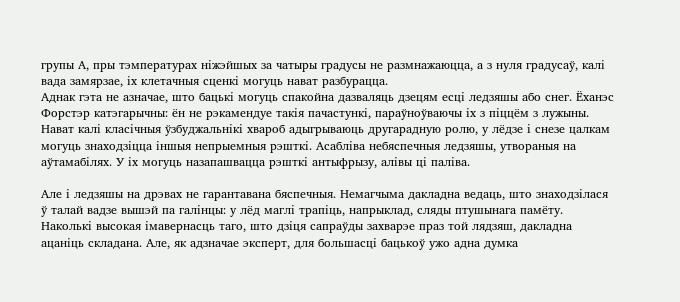групы А, пры тэмпературах ніжэйшых за чатыры градусы не размнажаюцца, а з нуля градусаў, калі вада замярзае, іх клетачныя сценкі могуць нават разбурацца.
Аднак гэта не азначае, што бацькі могуць спакойна дазваляць дзецям есці ледзяшы або снег. Ёханэс Форстэр катэгарычны: ён не рэкамендуе такія пачастункі, параўноўваючы іх з піццём з лужыны.
Нават калі класічныя ўзбуджальнікі хвароб адыгрываюць другарадную ролю, у лёдзе і снезе цалкам могуць знаходзіцца іншыя непрыемныя рэшткі. Асабліва небяспечныя ледзяшы, утвораныя на аўтамабілях. У іх могуць назапашвацца рэшткі антыфрызу, алівы ці паліва.

Але і ледзяшы на дрэвах не гарантавана бяспечныя. Немагчыма дакладна ведаць, што знаходзілася ў талай вадзе вышэй па галінцы: у лёд маглі трапіць, напрыклад, сляды птушынага памёту.
Наколькі высокая імавернасць таго, што дзіця сапраўды захварэе праз той лядзяш, дакладна ацаніць складана. Але, як адзначае эксперт, для большасці бацькоў ужо адна думка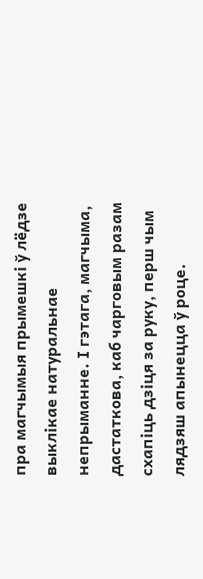пра магчымыя прымешкі ў лёдзе выклікае натуральнае непрыманне. І гэтага, магчыма, дастаткова, каб чарговым разам схапіць дзіця за руку, перш чым лядзяш апынецца ў роце.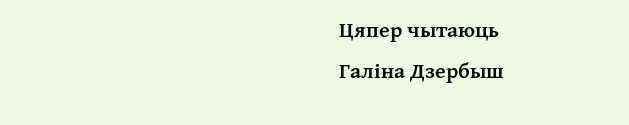Цяпер чытаюць
Галіна Дзербыш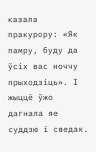казала пракурору: «Як памру, буду да ўсіх вас ноччу прыходзіць». І жыццё ўжо дагнала яе суддзю і сведак.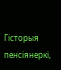Гісторыя пенсіянеркі,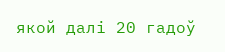якой далі 20 гадоў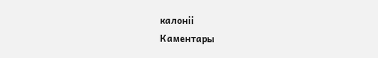калоніі
Каментары